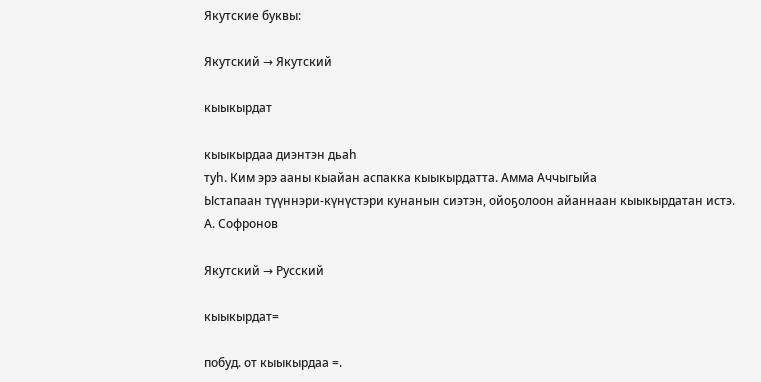Якутские буквы:

Якутский → Якутский

кыыкырдат

кыыкырдаа диэнтэн дьаһ
туһ. Ким эрэ ааны кыайан аспакка кыыкырдатта. Амма Аччыгыйа
Ыстапаан түүннэри-күнүстэри кунанын сиэтэн, ойоҕолоон айаннаан кыыкырдатан истэ. А. Софронов

Якутский → Русский

кыыкырдат=

побуд. от кыыкырдаа =.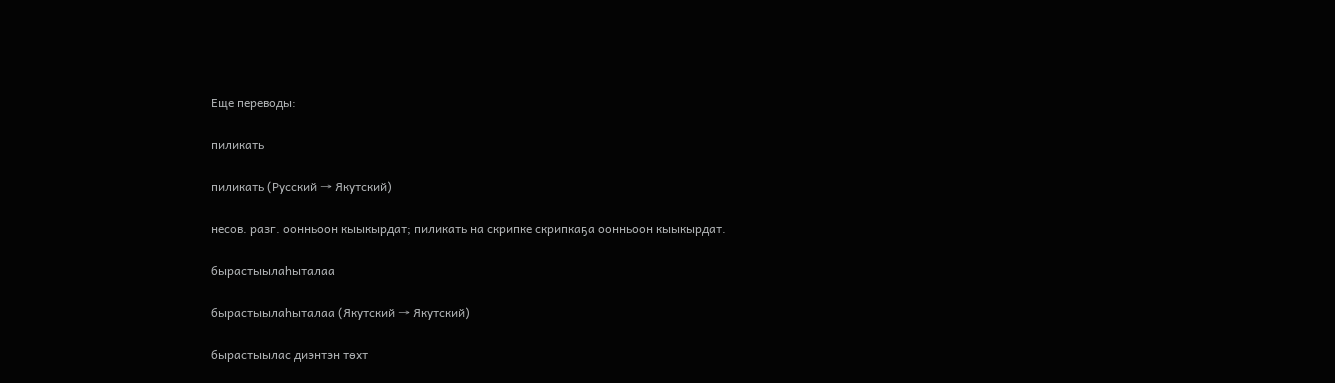Еще переводы:

пиликать

пиликать (Русский → Якутский)

несов. разг. оонньоон кыыкырдат; пиликать на скрипке скрипкаҕа оонньоон кыыкырдат.

бырастыылаһыталаа

бырастыылаһыталаа (Якутский → Якутский)

бырастыылас диэнтэн төхт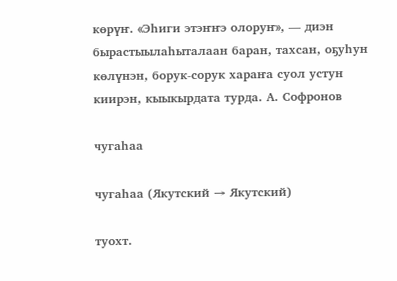көрүҥ. «Эһиги этэҥҥэ олоруҥ», — диэн бырастыылаһыталаан баран, тахсан, оҕуһун көлүнэн, борук-сорук хараҥа суол устун киирэн, кыыкырдата турда. А. Софронов

чугаһаа

чугаһаа (Якутский → Якутский)

туохт.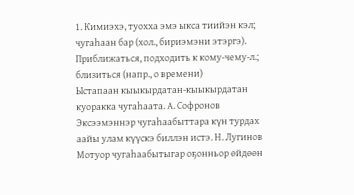1. Кимиэхэ, туохха эмэ ыкса тиийэн кэл; чугаһаан бар (хол., бириэмэни этэргэ). Приближаться, подходить к кому-чему-л.; близиться (напр., о времени)
Ыстапаан кыыкырдатан-кыыкырдатан куоракка чугаһаата. А. Софронов
Эксээмэннэр чугаһаабыттара күн турдах аайы улам күүскэ биллэн истэ. Н. Лугинов
Мотуор чугаһаабытыгар оҕонньор өйдөөн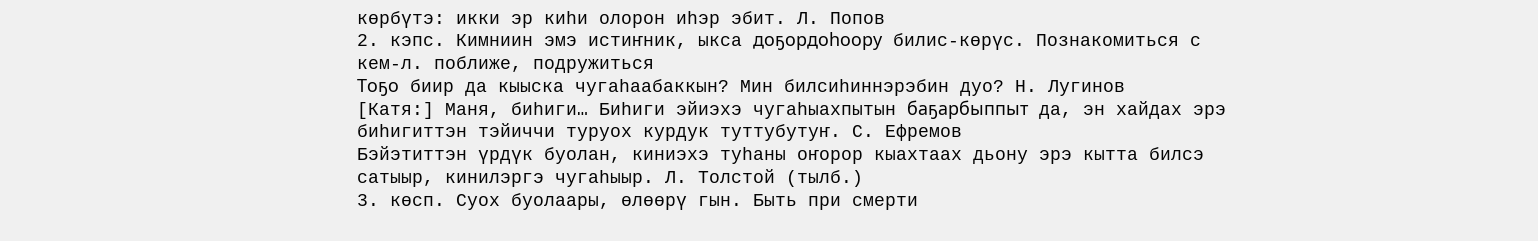көрбүтэ: икки эр киһи олорон иһэр эбит. Л. Попов
2. кэпс. Кимниин эмэ истиҥник, ыкса доҕордоһоору билис-көрүс. Познакомиться с кем-л. поближе, подружиться
Тоҕо биир да кыыска чугаһаабаккын? Мин билсиһиннэрэбин дуо? Н. Лугинов
[Катя:] Маня, биһиги… Биһиги эйиэхэ чугаһыахпытын баҕарбыппыт да, эн хайдах эрэ биһигиттэн тэйиччи туруох курдук туттубутуҥ. С. Ефремов
Бэйэтиттэн үрдүк буолан, киниэхэ туһаны оҥорор кыахтаах дьону эрэ кытта билсэ сатыыр, кинилэргэ чугаһыыр. Л. Толстой (тылб.)
3. көсп. Суох буолаары, өлөөрү гын. Быть при смерти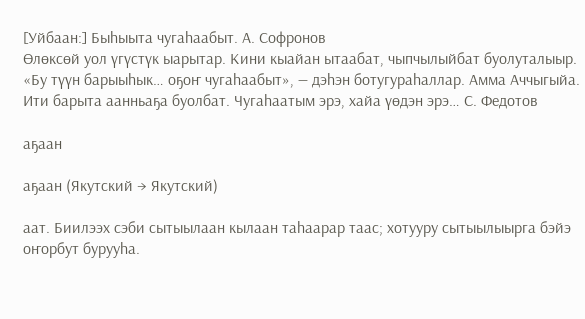[Уйбаан:] Быһыыта чугаһаабыт. А. Софронов
Өлөксөй уол үгүстүк ыарытар. Кини кыайан ытаабат, чыпчылыйбат буолуталыыр. «Бу түүн барыыһык… оҕоҥ чугаһаабыт», — дэһэн ботугураһаллар. Амма Аччыгыйа. Ити барыта аанньаҕа буолбат. Чугаһаатым эрэ, хайа үөдэн эрэ… С. Федотов

аҕаан

аҕаан (Якутский → Якутский)

аат. Биилээх сэби сытыылаан кылаан таһаарар таас; хотууру сытыылыырга бэйэ оҥорбут бурууһа.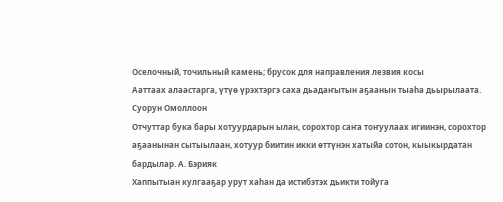Оселочный, точильный камень; брусок для направления лезвия косы
Ааттаах алаастарга, үтүө үрэхтэргэ саха дьадаҥытын аҕаанын тыаһа дьырылаата. Суорун Омоллоон
Отчуттар бука бары хотуурдарын ылан, сорохтор саҥа тоҥуулаах игиинэн, сорохтор аҕаанынан сытыылаан, хотуур биитин икки өттүнэн хатыйа сотон, кыыкырдатан бардылар. А. Бэрияк
Хаппытыан кулгааҕар урут хаһан да истибэтэх дьикти тойуга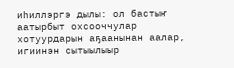иһиллэргэ дылы: ол бастыҥ аатырбыт охсооччулар хотуурдарын аҕаанынан аалар, игиинэн сытыылыыр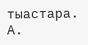тыастара. А.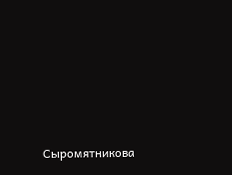Сыромятникова